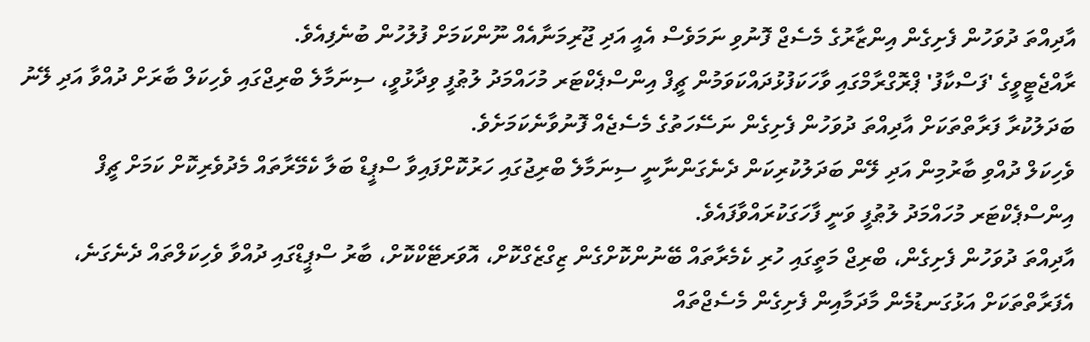އާދިއްތަ ދުވަހުން ފެށިގެން އިންޒާރުގެ މެސެޖް ފޮނުވި ނަމަވެސް އެއީ އަދި ޖޫރިމަނާއެއް ނޫންކަމަށް ފުލުހުން ބުނެފިއެވެ.
ރާއްޖެޓީވީގެ 'ފަސްކާފު' ޕްރޮގްރާމްގައި ވާހަކަފުޅުދައްކަވަމުން ޗީފް އިންސްޕެކްޓަރ މުހައްމަދު ލުޠުފީ ވިދާޅުވީ، ސިނަމާލެ ބްރިޖްގައި ވެހިކަލް ބާރަށް ދުއްވާ އަދި ލޭނު ބަދަލުކުރާ ފަރާތްތަކަށް އާދިއްތަ ދުވަހުން ފެށިގެން ނަސޭހަތުގެ މެސެޖެއް ފޮނުވާނެކަމަށެވެ.
ވެހިކަލް ދުއްވި ބާރުމިން އަދި ލޭން ބަދަލުކުރިކަން ދެނެގަންނާނީ ސިނަމާލެ ބްރިޖުގައި ހަރުކޮށްފައިވާ ސްޕީޑް ބަލާ ކެމޭރާތައް މެދުވެރިކޮށް ކަމަށް ޗީފް އިންސްޕެކްޓަރ މުހައްމަދު ލުޠުފީ ވަނީ ފާހަގަކުރައްވާފައެވެ.
އާދިއްތަ ދުވަހުން ފެށިގެން، ބްރިޖް މަތީގައި ހުރި ކެމެރާތައް ބޭނުންކޮށްގެން ޒިގްޒެގްކޮށް، އޮވަރޓޭކްކޮށް، ބާރު ސްޕީޑްގައި ދުއްވާ ވެހިކަލްތައް ދެނެގަނެ، އެފަރާތްތަކަށް އަޅުގަނޑުމެން މާދަމާއިން ފެށިގެން މެސެޖްތައް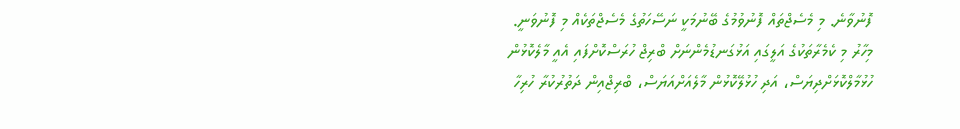ފޮނުވާނެ. މި މެސެޖްތައް ފޮނުވުމުގެ ބޭނުމަކީ ނަސޭހަތުގެ މެސެޖްތަކެއް މި ފޮނުވަނީ. މިހާރު މި ކެމެރާތަކުގެ އަލީގައި އަޅުގަނޑުމެންނަށް ބްރިޖް ހުރަސްކޮށްފައި އެއީ މާލެކޮޅުން ހުޅުމާލްކޮޅަށްދިޔަސް، އަދި ހުޅުލޭކޮޅުން މާލެއަށްއަޔަސް، ބްރިޖްއިން ދަތުރުކުރާ ހުރިހާ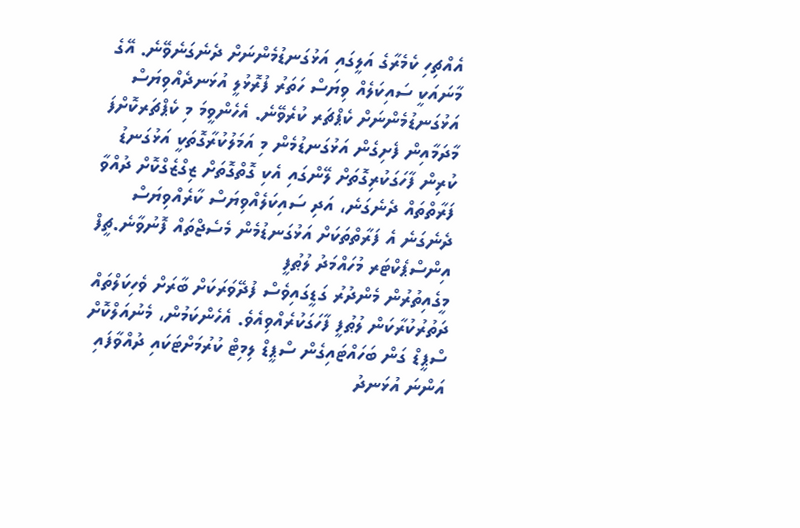އެއްޗިހި ކެމެރާގެ އަލީގައި އަޅުގަނޑުމެންނަށް ދެނެގަނެވޭނެ. އޭގެ މާނައަކީ ސައިކަލެއް ވިޔަސް ހަތަރު ފުރޮޅުލީ އުޅަނދެއްވިޔަސް އަޅުގަނޑުމެންނަށް ކެޕްޗަރ ކުރެވޭނެ. އެހެންވީމަ މި ކެޕްޗަރކޮށްފަ މާދަމާއިން ފެށިގެން އަޅުގަނޑުމެން މި އަމަލުކުރާގޮތަކީ އަޅުގަނޑު ކުރިން ފާހަގަކުރިގޮތަށް ލޭންގައި އެކި ގޮތްގޮތަށް ޒިގްޒެގްކޮށް ދުއްވާ ފަރާތްތައް ދެނެގަނެ، އަދި ސައިކަލެއްވިޔަސް ކާރެއްވިޔަސް ދެނެގަނެ އެ ފަރާތްތަކަށް އަޅުގަނޑުމެން މެސެޖްތައް ފޮނުވާނެ.ޗީފް އިންސްޕެކްޓަރ މުހައްމަދު ލުޠުފީ
މީގެއިތުރުން މެންދުރު ގަޑީގައިވެސް ފުދޭވަރަކަށް ބާރަށް ވެހިކަލްތައް ދަތުރުކުރާކަން ލުޠުފީ ފާހަގަކުރެއްވިއެވެ. އެހެންކަމުން، މެނުއަލްކޮށް ސްޕީޑް ގަން ބަހައްޓައިގެން ސްޕީޑް ލިމިޓް ކުރުމަށްޓަކައި ދުއްވާފައި އަންނަ އުޅަނދު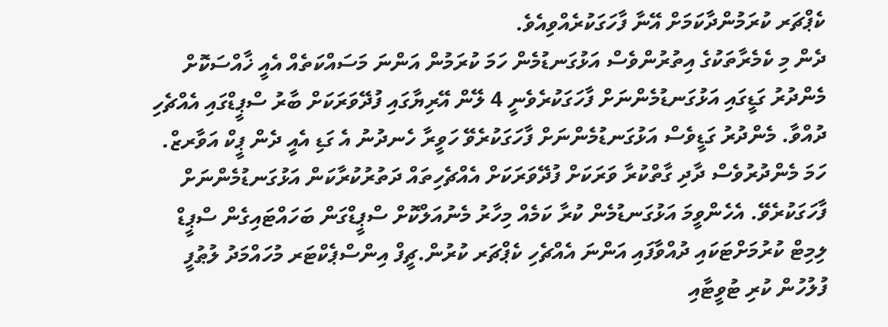ކެޕްޗަރ ކުރަމުންދާކަމަށް އޭނާ ފާހަގަކުރެއްވިއެވެ.
ދެން މި ކެމެރާތަކުގެ އިތުރުންވެސް އަޅުގަނޑުމެން ހަމަ ކުރަމުން އަންނަ މަސައްކަތެއް އެއީ ޚާއްސަކޮށް މެންދުރު ގަޑީގައި އަޅުގަނޑުމެންނަށް ފާހަގަކުރެވެނީ 4 ލޭން އޭރިޔާގައި ފުދޭވަރަކަށް ބާރު ސްޕީޑްގައި އެއްޗެހި ދުއްވާ. މެންދުރު ގަޑީވެސް އަޅުގަނޑުމެންނަށް ފާހަގަކުރެވޭ ހަވީރާ ހެނދުނު އެ ގަޑި އެއީ ދެން ޕީކް އަވާރޒް. ހަމަ މެންދުރުވެސް ދާދި ގާތްކުރާ ވަރަކަށް ފުދޭވަރަކަށް އެއްޗެހިތައް ދަތުރުކުރާކަން އަޅުގަނޑުމެންނަށް ފާހަގަކުރެވޭ. އެހެންވީމަ އަޅުގަނޑުމެން ކުރާ ކަމެއް މިހާރު މެނުއަލްކޮށް ސްޕީޑްގަން ބަހައްޓައިގެން ސްޕީޑް ލިމިޓް ކުރުމަށްޓަކައި ދުއްވާފައި އަންނަ އެއްޗެހި ކެޕްޗަރ ކުރުން.ޗީފް އިންސްޕެކްޓަރ މުހައްމަދު ލުޠުފީ
ފުލުހުން ކުރި ޓުވީޓާއި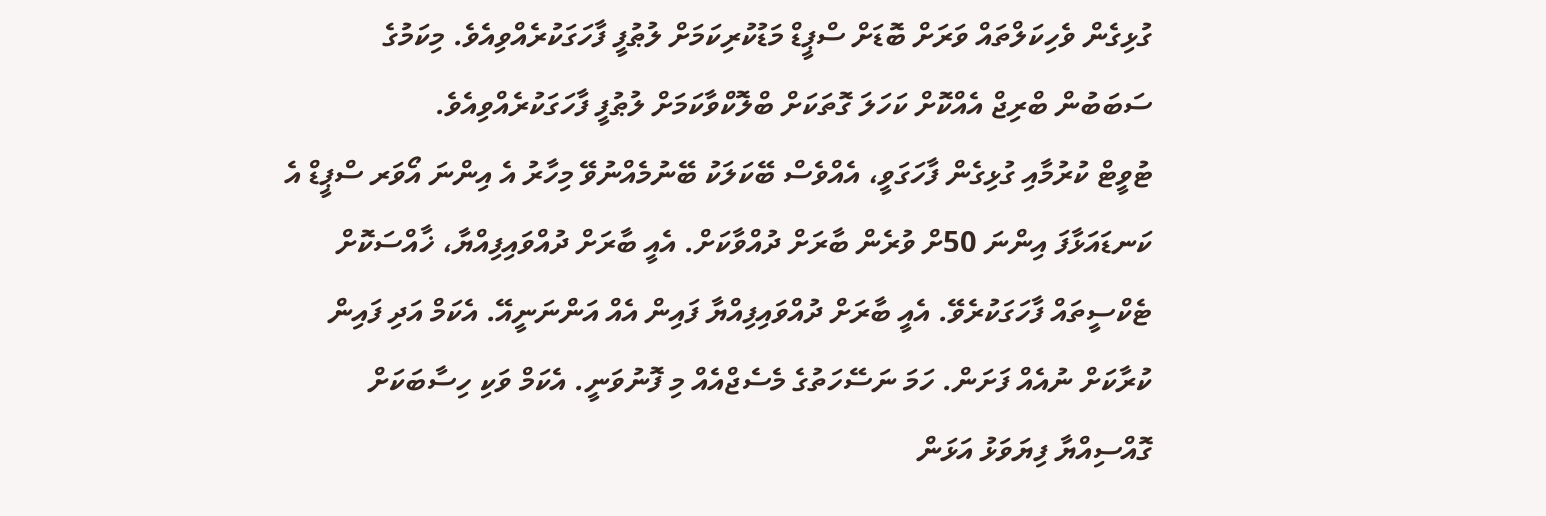ގުޅިގެން ވެހިކަލްތައް ވަރަށް ބޮޑަށް ސްޕީޑް މަޑުކުރިކަމަށް ލުޠުފީ ފާހަގަކުރެއްވިއެވެ. މިކަމުގެ ސަބަބުން ބްރިޖް އެއްކޮށް ކަހަލަ ގޮތަކަށް ބްލޮކްވާކަމަށް ލުޠުފީ ފާހަގަކުރެއްވިއެވެ.
ޓުވީޓް ކުރުމާއި ގުޅިގެން ފާހަގަވީ، އެއްވެސް ބޭކަލަކު ބޭނުމެއްނުވޭ މިހާރު އެ އިންނަ އޯވަރ ސްޕީޑް އެ ކަނޑައަޅާފަ އިންނަ 50ށް ވުރެން ބާރަށް ދުއްވާކަށް. އެއީ ބާރަށް ދުއްވައިފިއްޔާ، ޚާއްސަކޮށް ޓެކްސީތައް ފާހަގަކުރެވޭ. އެއީ ބާރަށް ދުއްވައިފިއްޔާ ފައިން އެއް އަންނަނީއޭ. އެކަމް އަދި ފައިން ކުރާކަށް ނުއެއް ފަށަން. ހަމަ ނަސޭހަތުގެ މެސެޖްއެއް މި ފޮނުވަނީ. އެކަމް ވަކި ހިސާބަކަށް ގޮއްސިއްޔާ ފިޔަވަޅު އަޅަން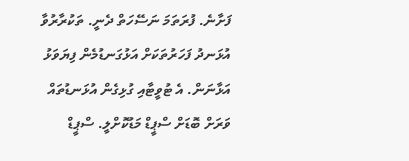ފަށާނެ. ފުރަތަމަ ނަސޭހަތް ދެނީ. ތަކުރާރުވާ އުޅަނދު ފަހަރުތަކަށް އަޅުގަނޑުމެން ފިޔަވަޅު އަޅާނަން. އެ ޓުވީޓާއި ގުޅިގެން އުޅަނޑުތައް ވަރަށް ބޮޑަށް ސްޕީޑް މަޑުކޮށްލީ. ސްޕީޑް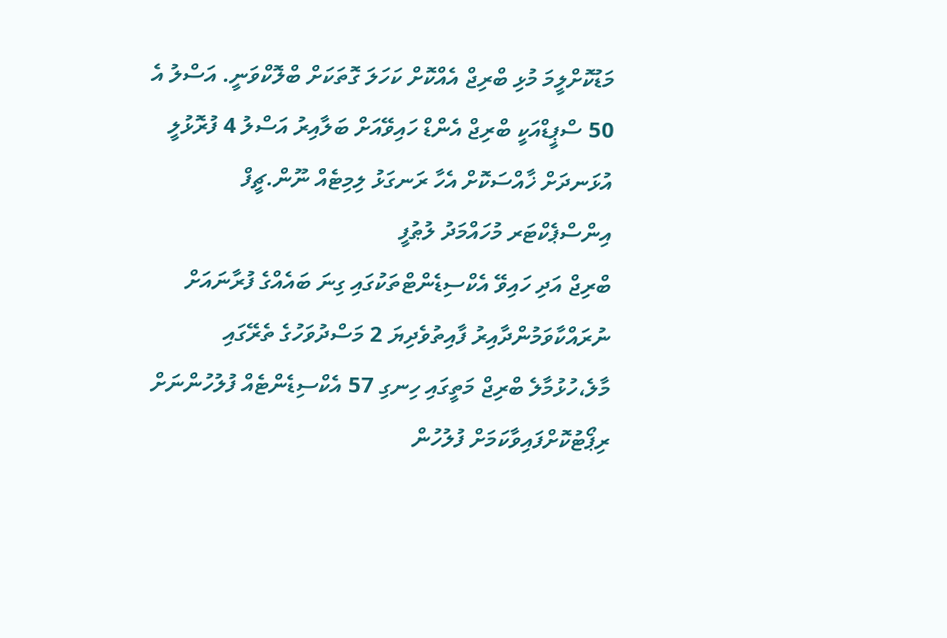މަޑުކޮށްލީމަ މުޅި ބްރިޖް އެއްކޮށް ކަހަލަ ގޮތަކަށް ބްލޮކްވަނީ. އަސްލު އެ 50 ސްޕީޑްއަކީ ބްރިޖް އެންޑް ހައިވޭއަށް ބަލާއިރު އަސްލު 4 ފުރޮޅުލީ އުޅަނދަށް ޚާއްސަކޮށް އެހާ ރަނގަޅު ލިމިޓެއް ނޫން.ޗީފް އިންސްޕެކްޓަރ މުހައްމަދު ލުޠުފީ
ބްރިޖް އަދި ހައިވޭ އެކްސިޑެންޓްތަކުގައި ގިނަ ބައެއްގެ ފުރާނައަށް ނުރައްކާވަމުންދާއިރު ފާއިތުވެދިޔަ 2 މަސްދުވަހުގެ ތެރޭގައި މާލެ،ހުޅުމާލެ ބްރިޖް މަތީގައި ހިނގި 57 އެކްސިޑެންޓެއް ފުލުހުންނަށް ރިޕޯޓުކޮށްފައިވާކަމަށް ފުލުހުން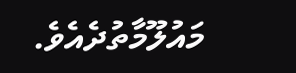މައުލޫމާތުދެއެވެ.